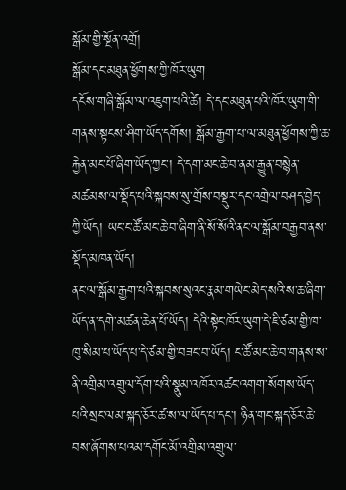སྒོམ་གྱི་སྔོན་འགྲོ།
སྒོམ་དང་མཐུན་ཕྱོགས་ཀྱི་ཁོར་ཡུག
དངོས་གཞི་སྒོམ་ལ་འཇུག་པའི་ཚེ། དེ་དང་མཐུན་པའི་ཁོར་ཡུག་གི་གནས་སྟངས་ཤིག་ཡོད་དགོས། སྒོམ་རྒྱག་པ་ལ་མཐུན་ཕྱོགས་ཀྱི་ཆ་རྐྱེན་མང་པོ་ཞིག་ཡོད་ཀྱང་། དེ་དག་མང་ཆེ་བ་ནམ་རྒྱུན་བསྙེན་མཚམས་ལ་སྡོད་པའི་སྐབས་སུ་གྲོས་བསྡུར་དང་འགྲེལ་བཤད་བྱེད་ཀྱི་ཡོད། ཡང་ང་ཚོ་མང་ཆེ་བ་ཞིག་ནི་སོ་སོའི་ནང་ལ་སྒོམ་བརྒྱབ་ནས་སྡོད་མཁན་ཡོད།
ནང་ལ་སྒོམ་རྒྱག་པའི་སྐབས་སུའང་རྣམ་གཡེང་མེད་སའི་ས་ཆ་ཞིག་ཡོད་ན་དགེ་མཚན་ཆེན་པོ་ཡོད། དེའི་སྟེང་ཁོར་ཡུག་དེ་ཇི་ཙམ་གྱི་ཁ་ཁུ་སིམ་པ་ཡོད་པ་དེ་ཙམ་གྱི་བཟང་བ་ཡོད། ང་ཚོ་མང་ཆེ་བ་གནས་ས་ནི་འགྲིམ་འགྲུལ་དོག་པའི་སྣུམ་འཁོར་འཚང་འགག་སོགས་ཡོད་པའི་སྲང་ལམ་སྐད་ཅོར་ཚ་ས་ལ་ཡོད་པ་དང་། ཉིན་གང་སྐད་ཅོར་ཆེ་བས་ཞོགས་པའམ་དགོང་མོ་འགྲིམ་འགྲུལ་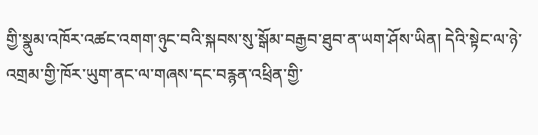གྱི་སྣུམ་འཁོར་འཚང་འགག་ཉུང་བའི་སྐབས་སུ་སྒོམ་བརྒྱབ་ཐུབ་ན་ཡག་ཤོས་ཡིན། དེའི་སྟེང་ལ་ཉེ་འགྲམ་གྱི་ཁོར་ཡུག་ནང་ལ་གཞས་དང་བརྙན་འཕྲིན་གྱི་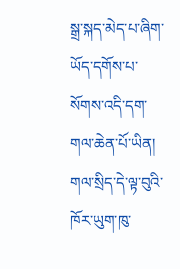སྒྲ་སྐད་མེད་པ་ཞིག་ཡོད་དགོས་པ་སོགས་འདི་དག་གལ་ཆེན་པོ་ཡིན། གལ་སྲིད་དེ་ལྟ་བུའི་ཁོར་ཡུག་ཁུ་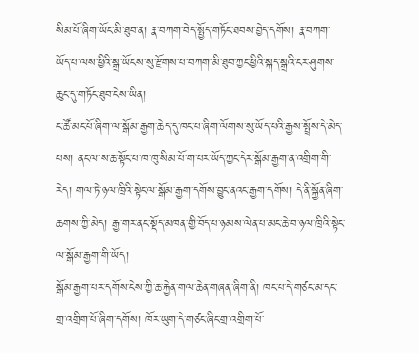སིམ་པོ་ཞིག་ཡོང་མི་ཐུབ་ན། རྣ་བཀག་བེད་སྤྱོད་གཏོང་ཐབས་བྱེད་དགོས། རྣ་བཀག་ཡོད་པ་ལས་ཕྱིའི་སྒྲ་ཡོངས་སུ་རྫོགས་པ་བཀག་མི་ཐུབ་ཀྱང་ཕྱིའི་སྐད་སྒྲའི་ངར་ཤུགས་ཆུང་དུ་གཏོང་ཐུབ་ངེས་ཡིན།
ང་ཚོ་མང་པོ་ཞིག་ལ་སྒོམ་རྒྱག་ཆེད་དུ་ཁང་པ་ཞིག་ལོགས་སུ་ཡོད་པའི་རྒྱས་སྤྲོས་དེ་མེད་པས། ནང་ལ་ས་ཆ་སྟོང་པ་ཁ་ཁུ་སིམ་པོ་ག་པར་ཡོད་ཀྱང་དེར་སྒོམ་རྒྱག་ན་འགྲིག་གི་རེད། གལ་ཏེ་ཉལ་ཁྲིའི་སྟེང་ལ་སྒོམ་རྒྱག་དགོས་བྱུང་ནའང་རྒྱག་དགོས། དེ་ནི་སྐྱོན་ཞིག་ཆགས་ཀྱི་མེད། རྒྱ་གར་ནང་སྡོད་མཁན་གྱི་བོད་པ་ཉམས་ལེན་པ་མང་ཆེ་བ་ཉལ་ཁྲིའི་སྟེང་ལ་སྒོམ་རྒྱག་གི་ཡོད།
སྒོམ་རྒྱག་པར་དགོས་ངེས་ཀྱི་ཆ་རྐྱེན་གལ་ཆེན་གཞན་ཞིག་ནི། ཁང་པ་དེ་གཙང་མ་དང་གྲ་འགྲིག་པོ་ཞིག་དགོས། ཁོར་ཡུག་དེ་གཙང་ཞིང་གྲ་འགྲིག་པོ་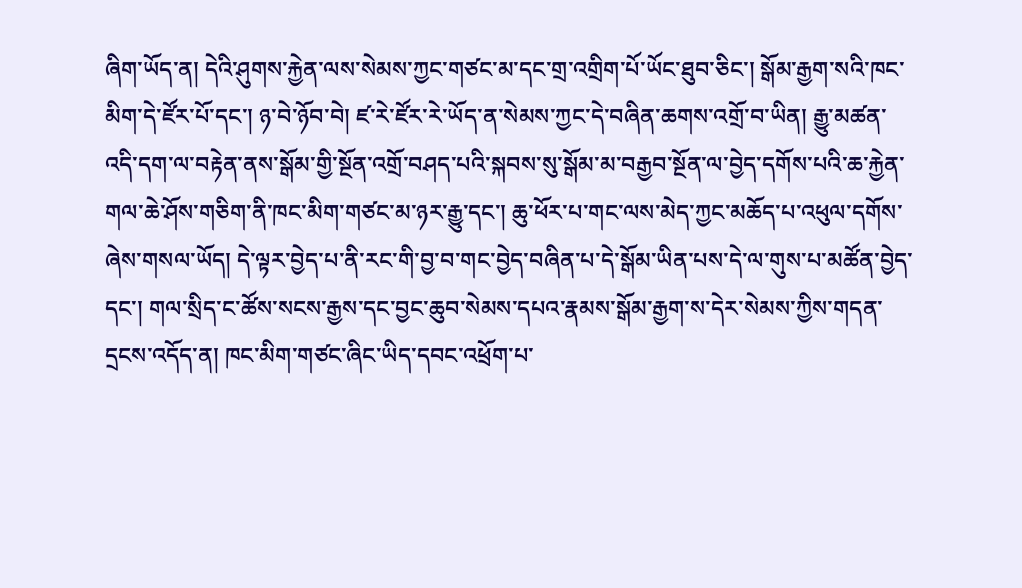ཞིག་ཡོད་ན། དེའི་ཤུགས་རྐྱེན་ལས་སེམས་ཀྱང་གཙང་མ་དང་གྲ་འགྲིག་པོ་ཡོང་ཐུབ་ཅིང་། སྒོམ་རྒྱག་སའི་ཁང་མིག་དེ་ཛོར་པོ་དང་། ཉ་བེ་ཉོབ་བེ། ཛ་རེ་ཛོར་རེ་ཡོད་ན་སེམས་ཀྱང་དེ་བཞིན་ཆགས་འགྲོ་བ་ཡིན། རྒྱུ་མཚན་འདི་དག་ལ་བརྟེན་ནས་སྒོམ་གྱི་སྔོན་འགྲོ་བཤད་པའི་སྐབས་སུ་སྒོམ་མ་བརྒྱབ་སྔོན་ལ་བྱེད་དགོས་པའི་ཆ་རྐྱེན་གལ་ཆེ་ཤོས་གཅིག་ནི་ཁང་མིག་གཙང་མ་ཉར་རྒྱུ་དང་། ཆུ་ཕོར་པ་གང་ལས་མེད་ཀྱང་མཆོད་པ་འཕུལ་དགོས་ཞེས་གསལ་ཡོད། དེ་ལྟར་བྱེད་པ་ནི་རང་གི་བྱ་བ་གང་བྱེད་བཞིན་པ་དེ་སྒོམ་ཡིན་པས་དེ་ལ་གུས་པ་མཚོན་བྱེད་དང་། གལ་སྲིད་ང་ཚོས་སངས་རྒྱས་དང་བྱང་ཆུབ་སེམས་དཔའ་རྣམས་སྒོམ་རྒྱག་ས་དེར་སེམས་ཀྱིས་གདན་དྲངས་འདོད་ན། ཁང་མིག་གཙང་ཞིང་ཡིད་དབང་འཕྲོག་པ་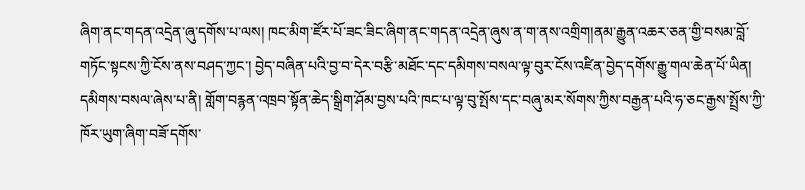ཞིག་ནང་གདན་འདྲེན་ཞུ་དགོས་པ་ལས། ཁང་མིག་ཛོར་པོ་ཟང་ཟིང་ཞིག་ནང་གདན་འདྲེན་ཞུས་ན་ག་ནས་འགྲིག།ནམ་རྒྱུན་འཆར་ཅན་གྱི་བསམ་བློ་གཏོང་སྟངས་ཀྱི་ངོས་ནས་བཤད་ཀྱང་། བྱེད་བཞིན་པའི་བྱ་བ་དེར་བརྩི་མཐོང་དང་དམིགས་བསལ་ལྟ་བུར་ངོས་འཛིན་བྱེད་དགོས་རྒྱུ་གལ་ཆེན་པོ་ཡིན། དམིགས་བསལ་ཞེས་པ་ནི། གློག་བརྙན་འཁྲབ་སྟོན་ཆེད་སྒྲིག་ཤོམ་བྱས་པའི་ཁང་པ་ལྟ་བུ་སྤོས་དང་བཞུ་མར་སོགས་ཀྱིས་བརྒྱན་པའི་ཧ་ཅང་རྒྱས་སྤྲོས་ཀྱི་ཁོར་ཡུག་ཞིག་བཟོ་དགོས་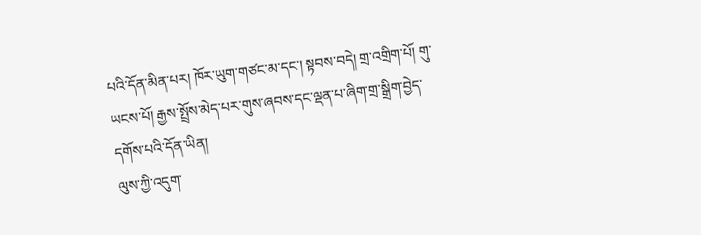པའི་དོན་མིན་པར། ཁོར་ཡུག་གཙང་མ་དང་། སྟབས་བདེ། གྲ་འགྲིག་པོ། གུ་ཡངས་པོ། རྒྱས་སྤྲོས་མེད་པར་གུས་ཞབས་དང་ལྡན་པ་ཞིག་གྲ་སྒྲིག་བྱེད་དགོས་པའི་དོན་ཡིན།
ལུས་ཀྱི་འདུག་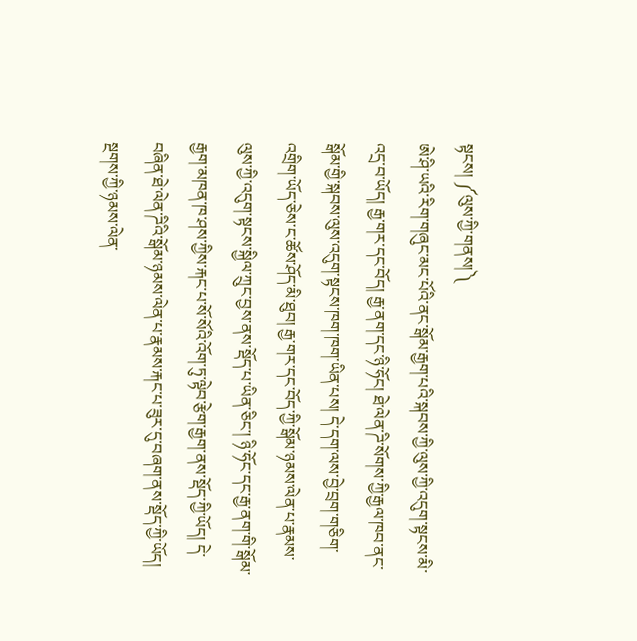སྟངས། ༼ལུས་ཀྱི་གནས།༽
ཨེ་ཤི་ཡའི་རིག་གཞུང་མང་པོའི་ནང་སྒོམ་རྒྱག་པའི་སྐབས་ཀྱི་ལུས་ཀྱི་འདུག་སྟངས་མི་འདྲ་བ་ཡོད། རྒྱ་གར་དང་བོད། རྒྱ་ནག་དང་ཉི་ཧོང། ཐེ་ལེན་ཌི་སོགས་ཀྱི་རྒྱལ་ཁབ་ནང་སྒོམ་གྱི་སྐབས་ལུས་འདུག་སྟངས་ཁག་ཁག་ཡིན་པས། དེ་དག་ལས་བྱེ་བྲག་གཅིག་འགྲིག་ཡོད་ཅེས་ང་ཚོས་ཤོད་མི་ཐུབ། རྒྱ་གར་དང་བོད་ཀྱི་སྒོམ་ཉམས་ལེན་པ་རྣམས་ལུས་ཀྱི་འདུག་སྟངས་སྐྱིལ་ཀྲུང་བྱས་ནས་སྡོད་པ་ཡིན་ཅིང་། ཉི་ཧོང་དང་རྒྱ་ནག་གི་སྒོམ་རྒྱག་མཁན་ཁ་ཤས་ཀྱིས་རྐང་པ་སོ་སོའི་འོག་ཏུ་ལྟེབ་རྩེག་རྒྱག་ནས་སྡོད་ཀྱི་ཡོད། དེ་བཞིན་ཐེ་ལེན་ཌིའི་སྒོམ་ཉམས་ལེན་པ་རྣམས་རྐང་པ་ཟུར་དུ་བཞག་ནས་སྡོད་ཀྱི་ཡོད། སྔགས་ཀྱི་ཉམས་ལེན་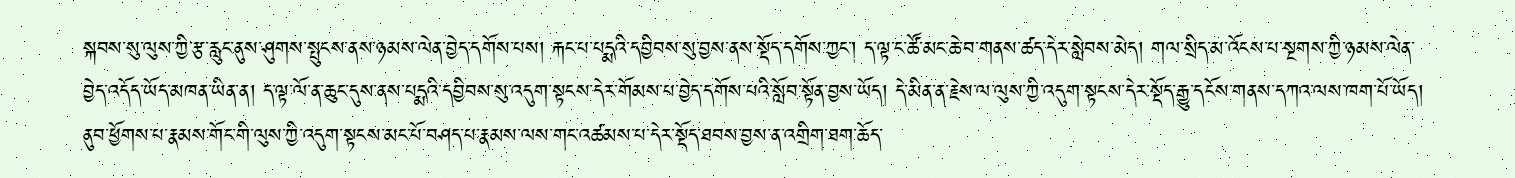སྐབས་སུ་ལུས་ཀྱི་རྩ་རླུང་ནུས་ཤུགས་སྤུངས་ནས་ཉམས་ལེན་བྱེད་དགོས་པས། རྐང་པ་པདྨའི་དབྱིབས་སུ་བྱས་ནས་སྡོད་དགོས་ཀྱང་། ད་ལྟ་ང་ཚོ་མང་ཆེ་བ་གནས་ཚད་དེར་སླེབས་མེད། གལ་སྲིད་མ་འོངས་པ་སྔགས་ཀྱི་ཉམས་ལེན་བྱེད་འདོད་ཡོད་མཁན་ཡིན་ན། ད་ལྟ་ལོ་ན་ཆུང་དུས་ནས་པདྨའི་དབྱིབས་སུ་འདུག་སྟངས་དེར་གོམས་པ་བྱེད་དགོས་པའི་སློབ་སྟོན་བྱས་ཡོད། དེ་མིན་ན་རྗེས་ལ་ལུས་ཀྱི་འདུག་སྟངས་དེར་སྡོད་རྒྱུ་དངོས་གནས་དཀའ་ལས་ཁག་པོ་ཡོད། ནུབ་ཕྱོགས་པ་རྣམས་གོང་གི་ལུས་ཀྱི་འདུག་སྟངས་མང་པོ་བཤད་པ་རྣམས་ལས་གང་འཚམས་པ་དེར་སྡོད་ཐབས་བྱས་ན་འགྲིག་ཐག་ཆོད་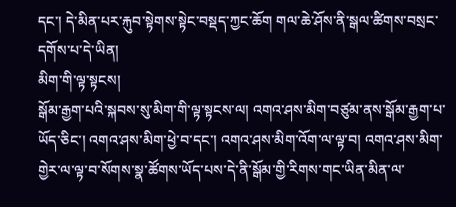དང་། དེ་མིན་པར་རྐུབ་སྟེགས་སྟེང་བསྡད་ཀྱང་ཆོག གལ་ཆེ་ཤོས་ནི་སྒལ་ཚིགས་བསྲང་དགོས་པ་དེ་ཡིན།
མིག་གི་ལྟ་སྟངས།
སྒོམ་རྒྱག་པའི་སྐབས་སུ་མིག་གི་ལྟ་སྟངས་ལ། འགའ་ཤས་མིག་བཙུམ་ནས་སྒོམ་རྒྱག་པ་ཡོད་ཅིང་། འགའ་ཤས་མིག་ཕྱེ་བ་དང་། འགའ་ཤས་མིག་འོག་ལ་ལྟ་བ། འགའ་ཤས་མིག་གྱེར་ལ་ལྟ་བ་སོགས་སྣ་ཚོགས་ཡོད་པས་དེ་ནི་སྒོམ་གྱི་རིགས་གང་ཡིན་མིན་ལ་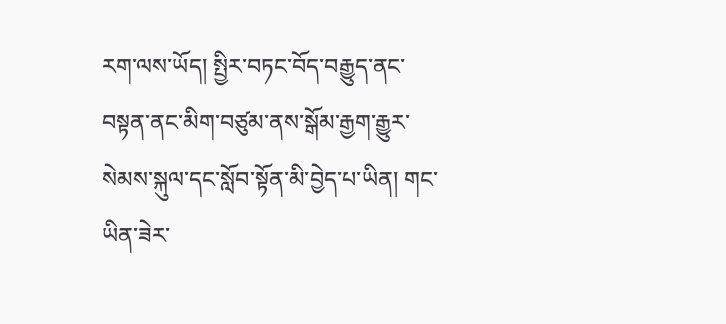རག་ལས་ཡོད། སྤྱིར་བཏང་བོད་བརྒྱུད་ནང་བསྟན་ནང་མིག་བཙུམ་ནས་སྒོམ་རྒྱག་རྒྱུར་སེམས་སྐུལ་དང་སློབ་སྟོན་མི་བྱེད་པ་ཡིན། གང་ཡིན་ཟེར་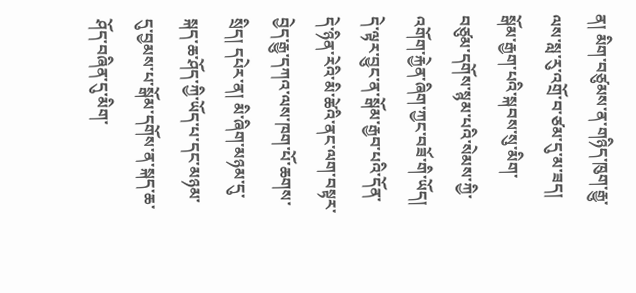ན། མིག་བཙུམས་ན་གཉིད་ཁུག་རྒྱུ་ལས་སླ་རུ་འགྲོ་བ་ཙམ་དུ་མ་ཟད། སྒོམ་རྒྱག་པའི་སྐབས་སུ་མིག་བཙུམ་དགོས་སྙམ་པའི་སེམས་ཀྱི་འགོག་རྐྱེན་ཞིག་ཀྱང་བཟོ་གི་ཡོད། དེ་ལྟར་བྱུང་ན་སྒོམ་རྒྱབ་པའི་དོན་དེ་ཉིན་རེའི་མི་ཚེའི་ནང་ལག་བསྟར་བྱེད་རྒྱུ་དཀའ་ལས་ཁག་པོ་ཆགས་སྲིད། དཔེར་ན། མི་ཞིག་མཉམ་དུ་སྐད་ཆ་ཤོད་ཀྱི་ཡོད་པ་དང་མཉམ་དུ་བྱམས་པ་སྒོམ་དགོས་ན་སྐད་ཆ་ཤོད་བཞིན་དུ་མིག་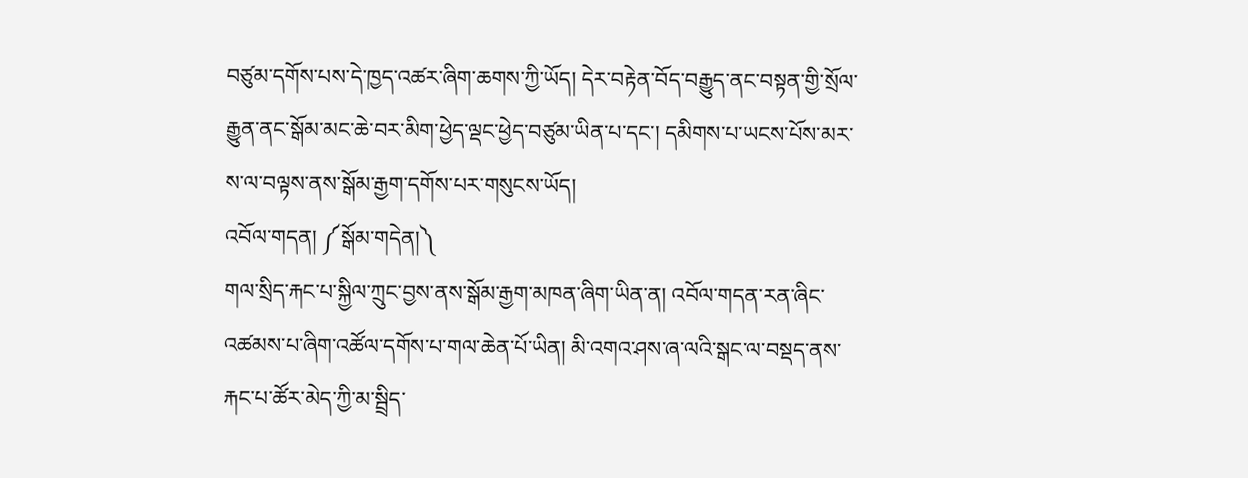བཙུམ་དགོས་པས་དེ་ཁྱད་འཚར་ཞིག་ཆགས་ཀྱི་ཡོད། དེར་བརྟེན་བོད་བརྒྱུད་ནང་བསྟན་གྱི་སྲོལ་རྒྱུན་ནང་སྒོམ་མང་ཆེ་བར་མིག་ཕྱེད་ལྡང་ཕྱེད་བཙུམ་ཡིན་པ་དང་། དམིགས་པ་ཡངས་པོས་མར་ས་ལ་བལྟས་ནས་སྒོམ་རྒྱག་དགོས་པར་གསུངས་ཡོད།
འབོལ་གདན། ༼སྒོམ་གདེན།༽
གལ་སྲིད་རྐང་པ་སྐྱིལ་ཀྲུང་བྱས་ནས་སྒོམ་རྒྱག་མཁན་ཞིག་ཡིན་ན། འབོལ་གདན་རན་ཞིང་འཚམས་པ་ཞིག་འཚོལ་དགོས་པ་གལ་ཆེན་པོ་ཡིན། མི་འགའ་ཤས་ཞ་ལའི་སྒང་ལ་བསྡད་ནས་རྐང་པ་ཚོར་མེད་ཀྱི་མ་སྦྲིད་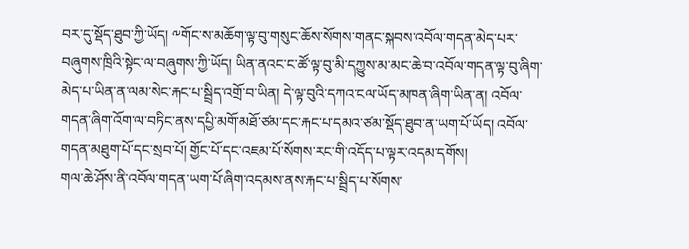བར་དུ་སྡོད་ཐུབ་ཀྱི་ཡོད། ༸གོང་ས་མཆོག་ལྟ་བུ་གསུང་ཆོས་སོགས་གནང་སྐབས་འབོལ་གདན་མེད་པར་བཞུགས་ཁྲིའི་སྟེང་ལ་བཞུགས་ཀྱི་ཡོད། ཡིན་ནའང་ང་ཚོ་ལྟ་བུ་མི་དཀྱུས་མ་མང་ཆེ་བ་འབོལ་གདན་ལྟ་བུ་ཞིག་མེད་པ་ཡིན་ན་ལམ་སེང་རྐང་པ་སྦྲིད་འགྲོ་བ་ཡིན། དེ་ལྟ་བུའི་དཀའ་ངལ་ཡོད་མཁན་ཞིག་ཡིན་ན། འབོལ་གདན་ཞིག་འོག་ལ་བཏིང་ནས་དཔྱི་མགོ་མཐོ་ཙམ་དང་རྐང་པ་དམའ་ཙམ་སྡོད་ཐུབ་ན་ཡག་པོ་ཡོད། འབོལ་གདན་མཐུག་པོ་དང་སྲབ་པོ། གྱོང་པོ་དང་འཇམ་པོ་སོགས་རང་གི་འདོད་པ་ལྟར་འདམ་དགོས།
གལ་ཆེ་ཤོས་ནི་འབོལ་གདན་ཡག་པོ་ཞིག་འདམས་ནས་རྐང་པ་སྦྲིད་པ་སོགས་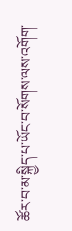ཚོར་བ་མ་སྐྱིད་པ་ཡོང་བ་སོགས་ལས་འགོག་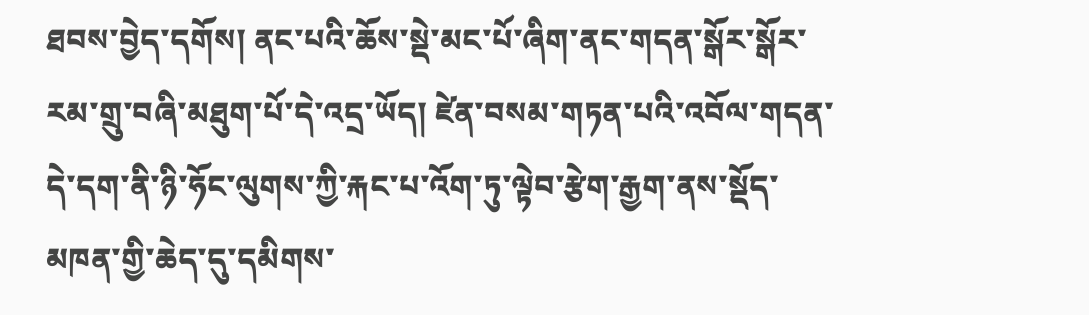ཐབས་བྱེད་དགོས། ནང་པའི་ཆོས་སྡེ་མང་པོ་ཞིག་ནང་གདན་སྒོར་སྒོར་རམ་གྲུ་བཞི་མཐུག་པོ་དེ་འདྲ་ཡོད། ཛེན་བསམ་གཏན་པའི་འབོལ་གདན་དེ་དག་ནི་ཉི་ཧོང་ལུགས་ཀྱི་རྐང་པ་འོག་ཏུ་ལྟེབ་རྩེག་རྒྱག་ནས་སྡོད་མཁན་གྱི་ཆེད་དུ་དམིགས་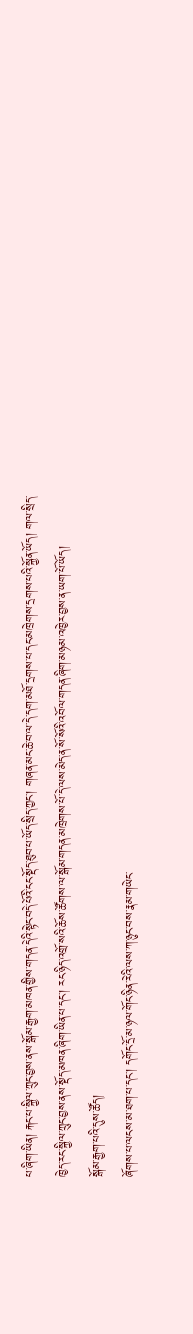པ་ཞིག་ཡིན། རྐང་པ་སྐྱིལ་ཀྲུང་བྱས་ནས་སྒོམ་རྒྱག་མཁན་གྱིས་གདན་དེའི་སྟེང་བདེ་པོའི་ངང་སྡོད་ཐུབ་པ་ཡོད་སྲིད་ཀྱང་། གཞན་མང་ཆེ་བ་ལ་དེ་དག་མཐོ་དྲགས་པ་དང་མཁྲེགས་དྲགས་པའི་སྐྱོན་ཡོད། གལ་སྲིད་ཁྱེད་རང་སྐྱིལ་ཀྲུང་བྱས་ནས་སྡོད་མཁན་ཞིག་ཡིན་པ་དང་། རང་ཉིད་འགྲོ་སའི་ཆོས་ཚོགས་ལ་སྒོམ་གདན་མཁྲེགས་པོ་དེ་ལས་མེད་ན་སོ་སོའི་འབོལ་གདན་ཞིག་མཉམ་འཁྱེར་བྱས་ན་ཡག་པོ་ཡོད།
སྒོམ་རྒྱག་པའི་དུས་ཚོད།
ཞོགས་པ་ལངས་མ་ཐག་པ་དང་། དགོང་དྲོ་མ་ཉལ་གོང་ཉིན་རེའི་ལས་ཀ་ཉུང་བས་རྣམ་གཡེང་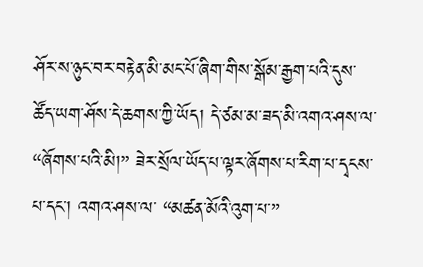ཤོར་ས་ཉུང་བར་བརྟེན་མི་མང་པོ་ཞིག་གིས་སྒོམ་རྒྱག་པའི་དུས་ཚོད་ཡག་ཤོས་དེ་ཆགས་ཀྱི་ཡོད། དེ་ཙམ་མ་ཟད་མི་འགའ་ཤས་ལ་ “ཞོགས་པའི་མི།” ཟེར་སྲོལ་ཡོད་པ་ལྟར་ཞོགས་པ་རིག་པ་དྭངས་པ་དང་། འགའ་ཤས་ལ་ “མཚན་མོའི་འུག་པ་”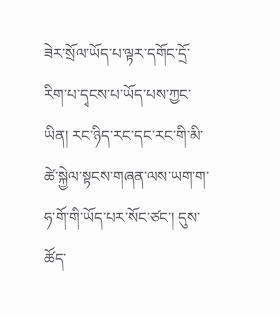ཟེར་སྲོལ་ཡོད་པ་ལྟར་དགོང་དྲོ་རིག་པ་དྭངས་པ་ཡོད་པས་ཀྱང་ཡིན། རང་ཉིད་རང་དང་རང་གི་མི་ཚེ་སྐྱེལ་སྟངས་གཞན་ལས་ཡག་ག་ཧ་གོ་གི་ཡོད་པར་སོང་ཙང་། དུས་ཚོད་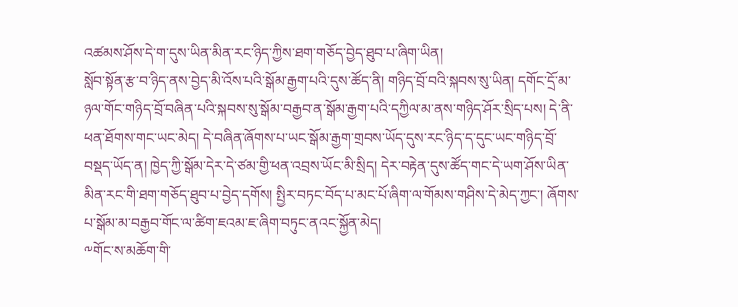འཚམས་ཤོས་དེ་ག་དུས་ཡིན་མིན་རང་ཉིད་ཀྱིས་ཐག་གཅོད་བྱེད་ཐུབ་པ་ཞིག་ཡིན།
སློབ་སྟོན་རྩ་བ་ཉིད་ནས་བྱེད་མི་འོས་པའི་སྒོམ་རྒྱག་པའི་དུས་ཚོད་ནི། གཉིད་བྲོ་བའི་སྐབས་སུ་ཡིན། དགོང་དྲོ་མ་ཉལ་གོང་གཉིད་བྲོ་བཞིན་པའི་སྐབས་སུ་སྒོམ་བརྒྱབ་ན་སྒོམ་རྒྱག་པའི་དཀྱིལ་མ་ནས་གཉིད་ཤོར་སྲིད་པས། དེ་ནི་ཕན་ཐོགས་གང་ཡང་མེད། དེ་བཞིན་ཞོགས་པ་ཡང་སྒོམ་རྒྱག་གྲབས་ཡོད་དུས་རང་ཉིད་ད་དུང་ཡང་གཉིད་བྲོ་བསྡད་ཡོད་ན། ཁྱེད་ཀྱི་སྒོམ་དེར་དེ་ཙམ་གྱི་ཕན་འབྲས་ཡོང་མི་སྲིད། དེར་བརྟེན་དུས་ཚོད་གང་དེ་ཡག་ཤོས་ཡིན་མིན་རང་གི་ཐག་གཅོད་ཐུབ་པ་བྱེད་དགོས། སྤྱིར་བཏང་བོད་པ་མང་པོ་ཞིག་ལ་གོམས་གཤིས་དེ་མེད་ཀྱང་། ཞོགས་པ་སྒོམ་མ་བརྒྱབ་གོང་ལ་ཚིག་ཇའམ་ཇ་ཞིག་བཏུང་ནའང་སྐྱོན་མེད།
༸གོང་ས་མཆོག་གི་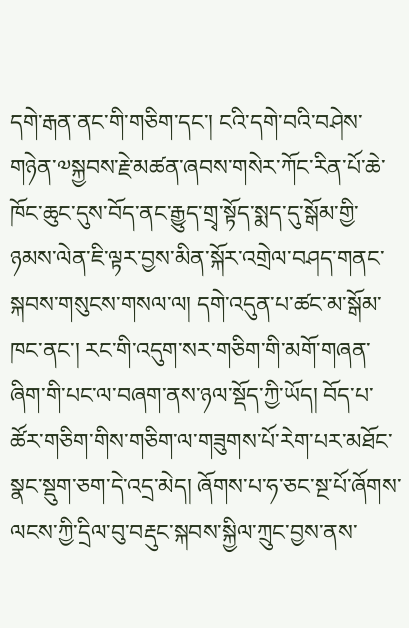དགེ་རྒན་ནང་གི་གཅིག་དང་། ངའི་དགེ་བའི་བཤེས་གཉེན་༧སྐྱབས་རྗེ་མཚན་ཞབས་གསེར་ཀོང་རིན་པོ་ཆེ་ཁོང་ཆུང་དུས་བོད་ནང་རྒྱུད་གྲྭ་སྟོད་སྨད་དུ་སྒོམ་གྱི་ཉམས་ལེན་ཇི་ལྟར་བྱས་མིན་སྐོར་འགྲེལ་བཤད་གནང་སྐབས་གསུངས་གསལ་ལ། དགེ་འདུན་པ་ཚང་མ་སྒོམ་ཁང་ནང་། རང་གི་འདུག་སར་གཅིག་གི་མགོ་གཞན་ཞིག་གི་པང་ལ་བཞག་ནས་ཉལ་སྡོད་ཀྱི་ཡོད། བོད་པ་ཚོར་གཅིག་གིས་གཅིག་ལ་གཟུགས་པོ་རེག་པར་མཐོང་སྣང་སྡུག་ཅག་དེ་འདྲ་མེད། ཞོགས་པ་ཧ་ཅང་སྔ་པོ་ཞོགས་ལངས་ཀྱི་དྲིལ་བུ་བརྡུང་སྐབས་སྐྱིལ་ཀྲུང་བྱས་ནས་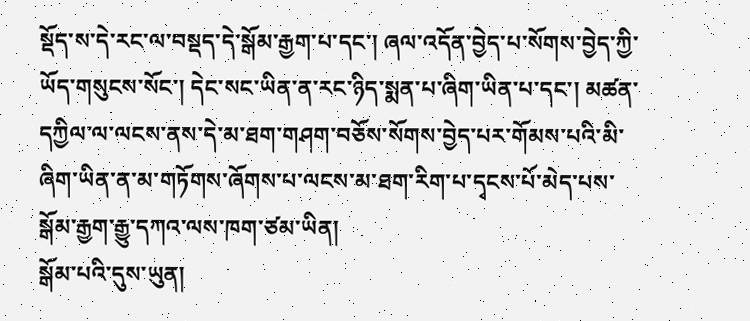སྡོད་ས་དེ་རང་ལ་བསྡད་དེ་སྒོམ་རྒྱག་པ་དང་། ཞལ་འདོན་བྱེད་པ་སོགས་བྱེད་ཀྱི་ཡོད་གསུངས་སོང་། དེང་སང་ཡིན་ན་རང་ཉིད་སྨན་པ་ཞིག་ཡིན་པ་དང་། མཚན་དཀྱིལ་ལ་ལངས་ནས་དེ་མ་ཐག་གཤག་བཅོས་སོགས་བྱེད་པར་གོམས་པའི་མི་ཞིག་ཡིན་ན་མ་གཏོགས་ཞོགས་པ་ལངས་མ་ཐག་རིག་པ་དྭངས་པོ་མེད་པས་སྒོམ་རྒྱག་རྒྱུ་དཀའ་ལས་ཁག་ཙམ་ཡིན།
སྒོམ་པའི་དུས་ཡུན།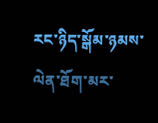རང་ཉིད་སྒོམ་ཉམས་ལེན་ཐོག་མར་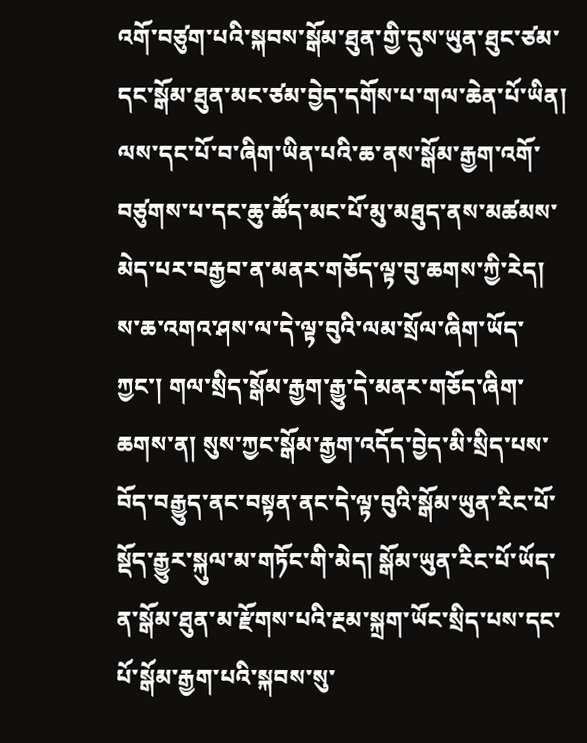འགོ་བཙུག་པའི་སྐབས་སྒོམ་ཐུན་གྱི་དུས་ཡུན་ཐུང་ཙམ་དང་སྒོམ་ཐུན་མང་ཙམ་བྱེད་དགོས་པ་གལ་ཆེན་པོ་ཡིན། ལས་དང་པོ་བ་ཞིག་ཡིན་པའི་ཆ་ནས་སྒོམ་རྒྱག་འགོ་བཙུགས་པ་དང་ཆུ་ཚོད་མང་པོ་མུ་མཐུད་ནས་མཚམས་མེད་པར་བརྒྱབ་ན་མནར་གཅོད་ལྟ་བུ་ཆགས་ཀྱི་རེད། ས་ཆ་འགའ་ཤས་ལ་དེ་ལྟ་བུའི་ལམ་སྲོལ་ཞིག་ཡོད་ཀྱང་། གལ་སྲིད་སྒོམ་རྒྱག་རྒྱུ་དེ་མནར་གཅོད་ཞིག་ཆགས་ན། སུས་ཀྱང་སྒོམ་རྒྱག་འདོད་བྱེད་མི་སྲིད་པས་བོད་བརྒྱུད་ནང་བསྟན་ནང་དེ་ལྟ་བུའི་སྒོམ་ཡུན་རིང་པོ་སྡོད་རྒྱུར་སྐུལ་མ་གཏོང་གི་མེད། སྒོམ་ཡུན་རིང་པོ་ཡོད་ན་སྒོམ་ཐུན་མ་རྫོགས་པའི་རྔམ་སྐྲག་ཡོང་སྲིད་པས་དང་པོ་སྒོམ་རྒྱག་པའི་སྐབས་སུ་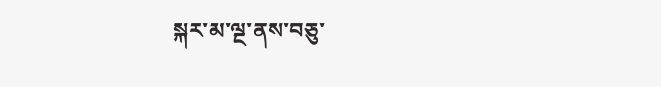སྐར་མ་ལྔ་ནས་བཅུ་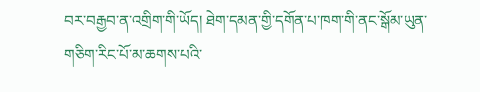བར་བརྒྱབ་ན་འགྲིག་གི་ཡོད། ཐེག་དམན་གྱི་དགོན་པ་ཁག་གི་ནང་སྒོམ་ཡུན་གཅིག་རིང་པོ་མ་ཆགས་པའི་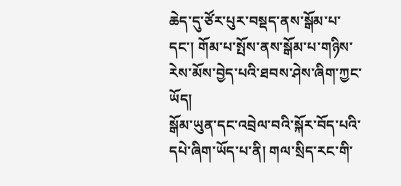ཆེད་དུ་ཙོར་པུར་བསྡད་ནས་སྒོམ་པ་དང་། གོམ་པ་སྤོས་ནས་སྒོམ་པ་གཉིས་རེས་མོས་བྱེད་པའི་ཐབས་ཤེས་ཞིག་ཀྱང་ཡོད།
སྒོམ་ཡུན་དང་འབྲེལ་བའི་སྐོར་བོད་པའི་དཔེ་ཞིག་ཡོད་པ་ནི། གལ་སྲིད་རང་གི་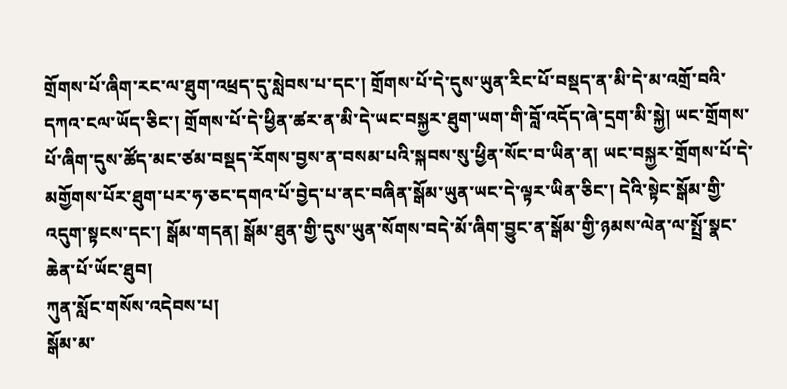གྲོགས་པོ་ཞིག་རང་ལ་ཐུག་འཕྲད་དུ་སླེབས་པ་དང་། གྲོགས་པོ་དེ་དུས་ཡུན་རིང་པོ་བསྡད་ན་མི་དེ་མ་འགྲོ་བའི་དཀའ་ངལ་ཡོད་ཅིང་། གྲོགས་པོ་དེ་ཕྱིན་ཚར་ན་མི་དེ་ཡང་བསྐྱར་ཐུག་ཡག་གི་བློ་འདོད་ཞེ་དྲག་མི་སྐྱེ། ཡང་གྲོགས་པོ་ཞིག་དུས་ཚོད་མང་ཙམ་བསྡད་རོགས་བྱས་ན་བསམ་པའི་སྐབས་སུ་ཕྱིན་སོང་བ་ཡིན་ན། ཡང་བསྐྱར་གྲོགས་པོ་དེ་མགྱོགས་པོར་ཐུག་པར་ཧ་ཅང་དགའ་པོ་བྱེད་པ་ནང་བཞིན་སྒོམ་ཡུན་ཡང་དེ་ལྟར་ཡིན་ཅིང་། དེའི་སྟེང་སྒོམ་གྱི་འདུག་སྟངས་དང་། སྒོམ་གདན། སྒོམ་ཐུན་གྱི་དུས་ཡུན་སོགས་བདེ་མོ་ཞིག་བྱུང་ན་སྒོམ་གྱི་ཉམས་ལེན་ལ་སྤྲོ་སྣང་ཆེན་པོ་ཡོང་ཐུབ།
ཀུན་སློང་གསོས་འདེབས་པ།
སྒོམ་མ་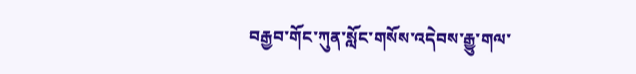བརྒྱབ་གོང་ཀུན་སློང་གསོས་འདེབས་རྒྱུ་གལ་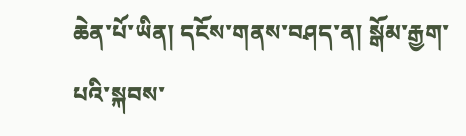ཆེན་པོ་ཡིན། དངོས་གནས་བཤད་ན། སྒོམ་རྒྱག་པའི་སྐབས་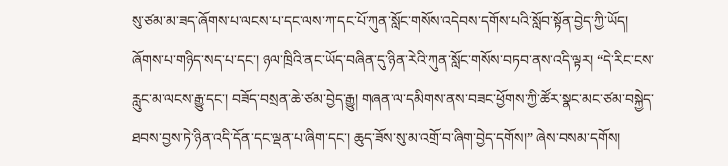སུ་ཙམ་མ་ཟད་ཞོགས་པ་ལངས་པ་དང་ལས་ཀ་དང་པོ་ཀུན་སློང་གསོས་འདེབས་དགོས་པའི་སློབ་སྟོན་བྱེད་ཀྱི་ཡོད། ཞོགས་པ་གཉིད་སད་པ་དང་། ཉལ་ཁྲིའི་ནང་ཡོད་བཞིན་དུ་ཉིན་རེའི་ཀུན་སློང་གསོས་བཏབ་ནས་འདི་ལྟར། “དེ་རིང་ངས་རླུང་མ་ལངས་རྒྱུ་དང་། བཟོད་བསྲན་ཆེ་ཙམ་བྱེད་རྒྱུ། གཞན་ལ་དམིགས་ནས་བཟང་ཕྱོགས་ཀྱི་ཚོར་སྣང་མང་ཙམ་བསྐྱེད་ཐབས་བྱས་ཏེ་ཉིན་འདི་དོན་དང་ལྡན་པ་ཞིག་དང་། ཆུད་ཟོས་སུ་མ་འགྲོ་བ་ཞིག་བྱེད་དགོས།” ཞེས་བསམ་དགོས།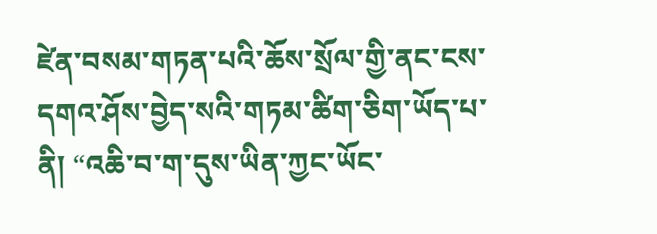ཛེན་བསམ་གཏན་པའི་ཆོས་སྲོལ་གྱི་ནང་ངས་དགའ་ཤོས་བྱེད་སའི་གཏམ་ཚིག་ཅིག་ཡོད་པ་ནི། “འཆི་བ་ག་དུས་ཡིན་ཀྱང་ཡོང་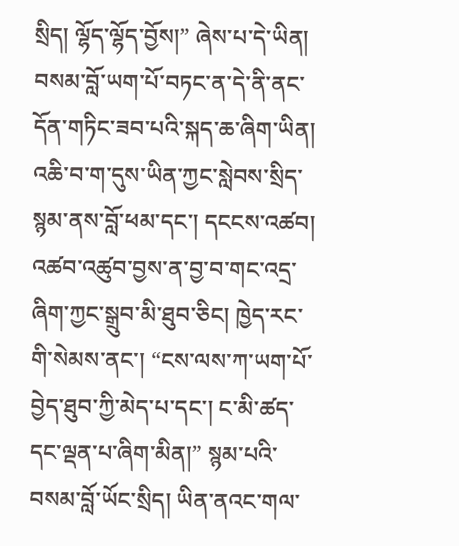སྲིད། ལྷོད་ལྷོད་བྱོས།” ཞེས་པ་དེ་ཡིན། བསམ་བློ་ཡག་པོ་བཏང་ན་དེ་ནི་ནང་དོན་གཏིང་ཟབ་པའི་སྐད་ཆ་ཞིག་ཡིན། འཆི་བ་ག་དུས་ཡིན་ཀྱང་སླེབས་སྲིད་སྙམ་ནས་བློ་ཕམ་དང་། དངངས་འཚབ། འཚབ་འཚུབ་བྱས་ན་བྱ་བ་གང་འདྲ་ཞིག་ཀྱང་སྒྲུབ་མི་ཐུབ་ཅིང། ཁྱེད་རང་གི་སེམས་ནང་། “ངས་ལས་ཀ་ཡག་པོ་བྱེད་ཐུབ་ཀྱི་མེད་པ་དང་། ང་མི་ཚད་དང་ལྡན་པ་ཞིག་མིན།” སྙམ་པའི་བསམ་བློ་ཡོང་སྲིད། ཡིན་ནའང་གལ་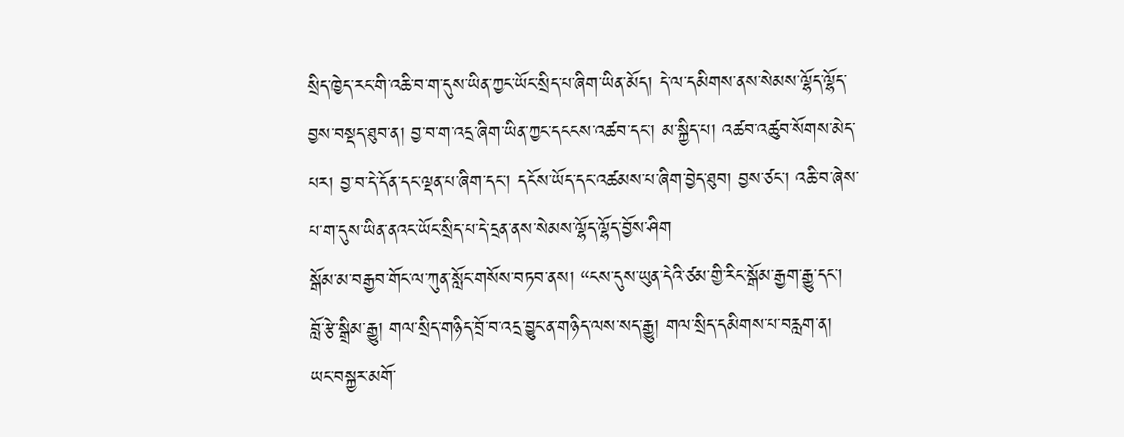སྲིད་ཁྱེད་རང་གི་འཆི་བ་ག་དུས་ཡིན་ཀྱང་ཡོང་སྲིད་པ་ཞིག་ཡིན་མོད། དེ་ལ་དམིགས་ནས་སེམས་ལྷོད་ལྷོད་བྱས་བསྡད་ཐུབ་ན། བྱ་བ་ག་འདྲ་ཞིག་ཡིན་ཀྱང་དངངས་འཚབ་དང་། མ་སྐྱིད་པ། འཚབ་འཚུབ་སོགས་མེད་པར། བྱ་བ་དེ་དོན་དང་ལྡན་པ་ཞིག་དང་། དངོས་ཡོད་དང་འཚམས་པ་ཞིག་བྱེད་ཐུབ། བྱས་ཙང་། འཆི་བ་ཞེས་པ་ག་དུས་ཡིན་ནའང་ཡོང་སྲིད་པ་དེ་དྲན་ནས་སེམས་ལྷོད་ལྷོད་བྱོས་ཤིག
སྒོམ་མ་བརྒྱབ་གོང་ལ་ཀུན་སློང་གསོས་བཏབ་ནས། “ངས་དུས་ཡུན་དེའི་ཙམ་གྱི་རིང་སྒོམ་རྒྱག་རྒྱུ་དང་། བློ་རྩེ་སྒྲིམ་རྒྱུ། གལ་སྲིད་གཉིད་བྲོ་བ་འདྲ་བྱུང་ན་གཉིད་ལས་སད་རྒྱུ། གལ་སྲིད་དམིགས་པ་བརླག་ན། ཡང་བསྐྱར་མགོ་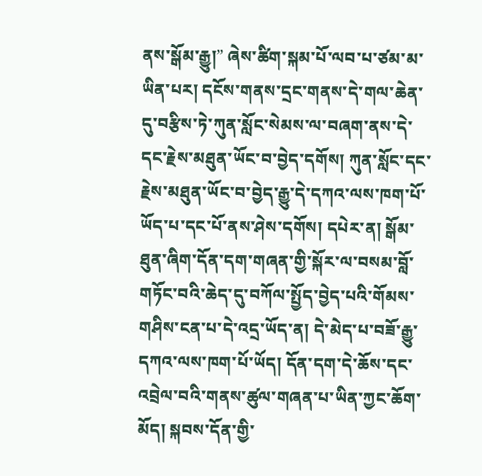ནས་སྒོམ་རྒྱུ།” ཞེས་ཚིག་སྐམ་པོ་ལབ་པ་ཙམ་མ་ཡིན་པར། དངོས་གནས་དྲང་གནས་དེ་གལ་ཆེན་དུ་བརྩིས་ཏེ་ཀུན་སློང་སེམས་ལ་བཞག་ནས་དེ་དང་རྗེས་མཐུན་ཡོང་བ་བྱེད་དགོས། ཀུན་སློང་དང་རྗེས་མཐུན་ཡོང་བ་བྱེད་རྒྱུ་དེ་དཀའ་ལས་ཁག་པོ་ཡོད་པ་དང་པོ་ནས་ཤེས་དགོས། དཔེར་ན། སྒོམ་ཐུན་ཞིག་དོན་དག་གཞན་གྱི་སྐོར་ལ་བསམ་བློ་གཏོང་བའི་ཆེད་དུ་བཀོལ་སྤྱོད་བྱེད་པའི་གོམས་གཤིས་ངན་པ་དེ་འདྲ་ཡོད་ན། དེ་མེད་པ་བཟོ་རྒྱུ་དཀའ་ལས་ཁག་པོ་ཡོད། དོན་དག་དེ་ཆོས་དང་འབྲེལ་བའི་གནས་ཚུལ་གཞན་པ་ཡིན་ཀྱང་ཆོག་མོད། སྐབས་དོན་གྱི་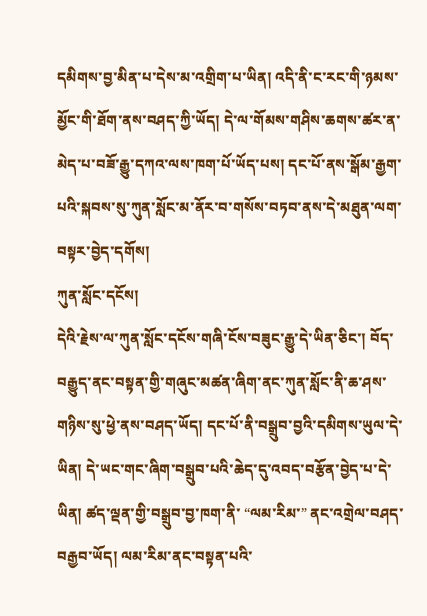དམིགས་བྱ་མིན་པ་དེས་མ་འགྲིག་པ་ཡིན། འདི་ནི་ང་རང་གི་ཉམས་མྱོང་གི་ཐོག་ནས་བཤད་ཀྱི་ཡོད། དེ་ལ་གོམས་གཤིས་ཆགས་ཚར་ན་མེད་པ་བཟོ་རྒྱུ་དཀའ་ལས་ཁག་པོ་ཡོད་པས། དང་པོ་ནས་སྒོམ་རྒྱག་པའི་སྐབས་སུ་ཀུན་སློང་མ་ནོར་བ་གསོས་བཏབ་ནས་དེ་མཐུན་ལག་བསྟར་བྱེད་དགོས།
ཀུན་སློང་དངོས།
དེའི་རྗེས་ལ་ཀུན་སློང་དངོས་གཞི་ངོས་བཟུང་རྒྱུ་དེ་ཡིན་ཅིང་། བོད་བརྒྱུད་ནང་བསྟན་གྱི་གཞུང་མཚན་ཞིག་ནང་ཀུན་སློང་ནི་ཆ་ཤས་གཉིས་སུ་ཕྱེ་ནས་བཤད་ཡོད། དང་པོ་ནི་བསྒྲུབ་བྱའི་དམིགས་ཡུལ་དེ་ཡིན། དེ་ཡང་གང་ཞིག་བསྒྲུབ་པའི་ཆེད་དུ་འབད་བརྩོན་བྱེད་པ་དེ་ཡིན། ཚད་ལྡན་གྱི་བསྒྲུབ་བྱ་ཁག་ནི་ “ལམ་རིམ་” ནང་འགྲེལ་བཤད་བརྒྱབ་ཡོད། ལམ་རིམ་ནང་བསྟན་པའི་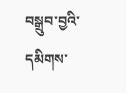བསྒྲུབ་བྱའི་དམིགས་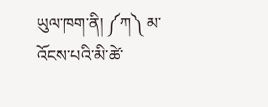ཡུལ་ཁག་ནི། ༼ཀ༽ མ་འོངས་པའི་མི་ཚེ་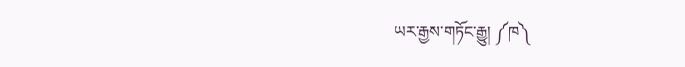ཡར་རྒྱས་གཏོང་རྒྱུ། ༼ཁ༽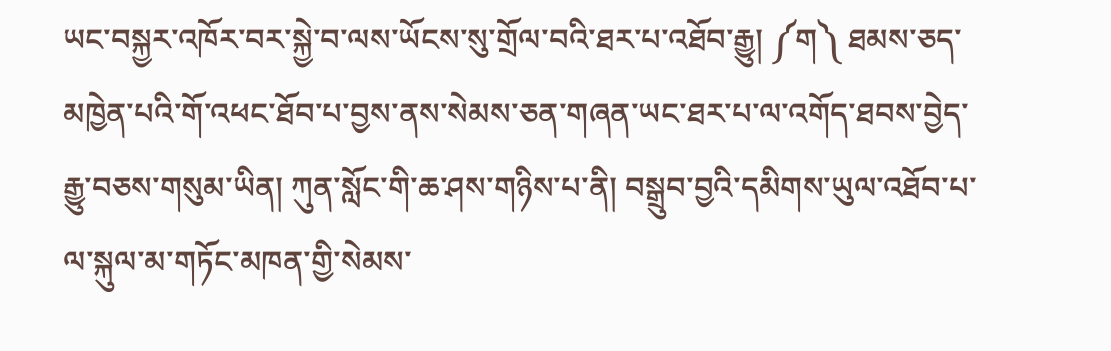ཡང་བསྐྱར་འཁོར་བར་སྐྱེ་བ་ལས་ཡོངས་སུ་གྲོལ་བའི་ཐར་པ་འཐོབ་རྒྱུ། ༼ག༽ ཐམས་ཅད་མཁྱེན་པའི་གོ་འཕང་ཐོབ་པ་བྱས་ནས་སེམས་ཅན་གཞན་ཡང་ཐར་པ་ལ་འགོད་ཐབས་བྱེད་རྒྱུ་བཅས་གསུམ་ཡིན། ཀུན་སློང་གི་ཆ་ཤས་གཉིས་པ་ནི། བསྒྲུབ་བྱའི་དམིགས་ཡུལ་འཐོབ་པ་ལ་སྐུལ་མ་གཏོང་མཁན་གྱི་སེམས་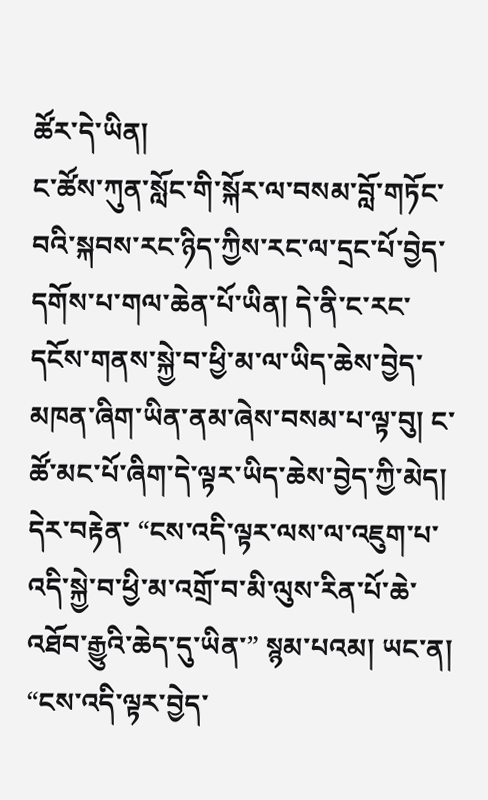ཚོར་དེ་ཡིན།
ང་ཚོས་ཀུན་སློང་གི་སྐོར་ལ་བསམ་བློ་གཏོང་བའི་སྐབས་རང་ཉིད་ཀྱིས་རང་ལ་དྲང་པོ་བྱེད་དགོས་པ་གལ་ཆེན་པོ་ཡིན། དེ་ནི་ང་རང་དངོས་གནས་སྐྱེ་བ་ཕྱི་མ་ལ་ཡིད་ཆེས་བྱེད་མཁན་ཞིག་ཡིན་ནམ་ཞེས་བསམ་པ་ལྟ་བུ། ང་ཚོ་མང་པོ་ཞིག་དེ་ལྟར་ཡིད་ཆེས་བྱེད་ཀྱི་མེད། དེར་བརྟེན་ “ངས་འདི་ལྟར་ལས་ལ་འཇུག་པ་འདི་སྐྱེ་བ་ཕྱི་མ་འགྲོ་བ་མི་ལུས་རིན་པོ་ཆེ་འཐོབ་རྒྱུའི་ཆེད་དུ་ཡིན་” སྙམ་པའམ། ཡང་ན། “ངས་འདི་ལྟར་བྱེད་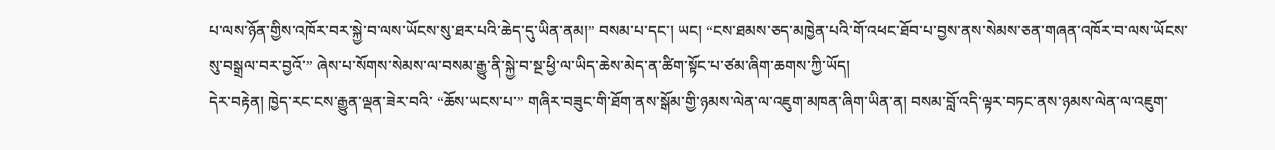པ་ལས་ཉོན་གྱིས་འཁོར་བར་སྐྱེ་བ་ལས་ཡོངས་སུ་ཐར་པའི་ཆེད་དུ་ཡིན་ནམ།” བསམ་པ་དང་། ཡང། “ངས་ཐམས་ཅད་མཁྱེན་པའི་གོ་འཕང་ཐོབ་པ་བྱས་ནས་སེམས་ཅན་གཞན་འཁོར་བ་ལས་ཡོངས་སུ་བསྒྲལ་བར་བྱའོ་” ཞེས་པ་སོགས་སེམས་ལ་བསམ་རྒྱུ་ནི་སྐྱེ་བ་སྔ་ཕྱི་ལ་ཡིད་ཆེས་མེད་ན་ཚིག་སྟོང་པ་ཙམ་ཞིག་ཆགས་ཀྱི་ཡོད།
དེར་བརྟེན། ཁྱེད་རང་ངས་རྒྱུན་ལྡན་ཟེར་བའི་ “ཆོས་ཡངས་པ་” གཞིར་བཟུང་གི་ཐོག་ནས་སྒོམ་གྱི་ཉམས་ལེན་ལ་འཇུག་མཁན་ཞིག་ཡིན་ན། བསམ་བློ་འདི་ལྟར་བཏང་ནས་ཉམས་ལེན་ལ་འཇུག་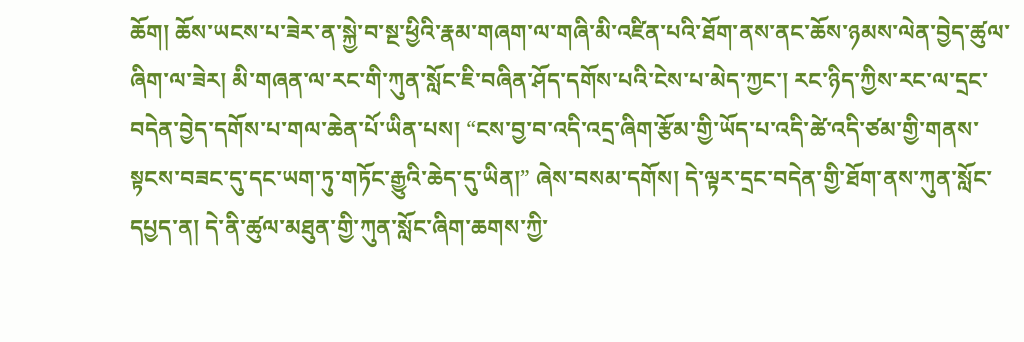ཆོག། ཆོས་ཡངས་པ་ཟེར་ན་སྐྱེ་བ་སྔ་ཕྱིའི་རྣམ་གཞག་ལ་གཞི་མི་འཛིན་པའི་ཐོག་ནས་ནང་ཆོས་ཉམས་ལེན་བྱེད་ཚུལ་ཞིག་ལ་ཟེར། མི་གཞན་ལ་རང་གི་ཀུན་སློང་ཇི་བཞིན་ཤོད་དགོས་པའི་ངེས་པ་མེད་ཀྱང་། རང་ཉིད་ཀྱིས་རང་ལ་དྲང་བདེན་བྱེད་དགོས་པ་གལ་ཆེན་པོ་ཡིན་པས། “ངས་བྱ་བ་འདི་འདྲ་ཞིག་རྩོམ་གྱི་ཡོད་པ་འདི་ཚེ་འདི་ཙམ་གྱི་གནས་སྟངས་བཟང་དུ་དང་ཡག་ཏུ་གཏོང་རྒྱུའི་ཆེད་དུ་ཡིན།” ཞེས་བསམ་དགོས། དེ་ལྟར་དྲང་བདེན་གྱི་ཐོག་ནས་ཀུན་སློང་དཔྱད་ན། དེ་ནི་ཚུལ་མཐུན་གྱི་ཀུན་སློང་ཞིག་ཆགས་ཀྱི་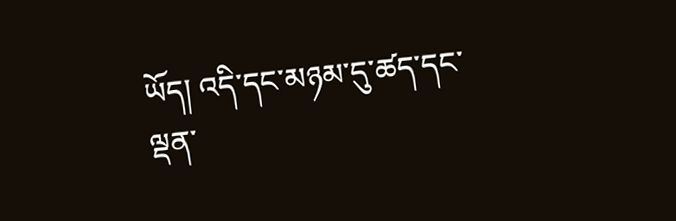ཡོད། འདི་དང་མཉམ་དུ་ཚད་དང་ལྡན་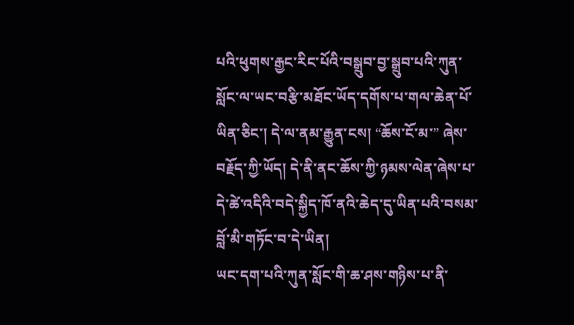པའི་ཕུགས་རྒྱང་རིང་པོའི་བསྒྲུབ་བྱ་སྒྲུབ་པའི་ཀུན་སློང་ལ་ཡང་བརྩི་མཐོང་ཡོད་དགོས་པ་གལ་ཆེན་པོ་ཡིན་ཅིང་། དེ་ལ་ནམ་རྒྱུན་ངས། “ཆོས་ངོ་མ་” ཞེས་བརྗོད་ཀྱི་ཡོད། དེ་ནི་ནང་ཆོས་ཀྱི་ཉམས་ལེན་ཞེས་པ་དེ་ཚེ་འདིའི་བདེ་སྐྱིད་ཁོ་ནའི་ཆེད་དུ་ཡིན་པའི་བསམ་བློ་མི་གཏོང་བ་དེ་ཡིན།
ཡང་དག་པའི་ཀུན་སློང་གི་ཆ་ཤས་གཉིས་པ་ནི་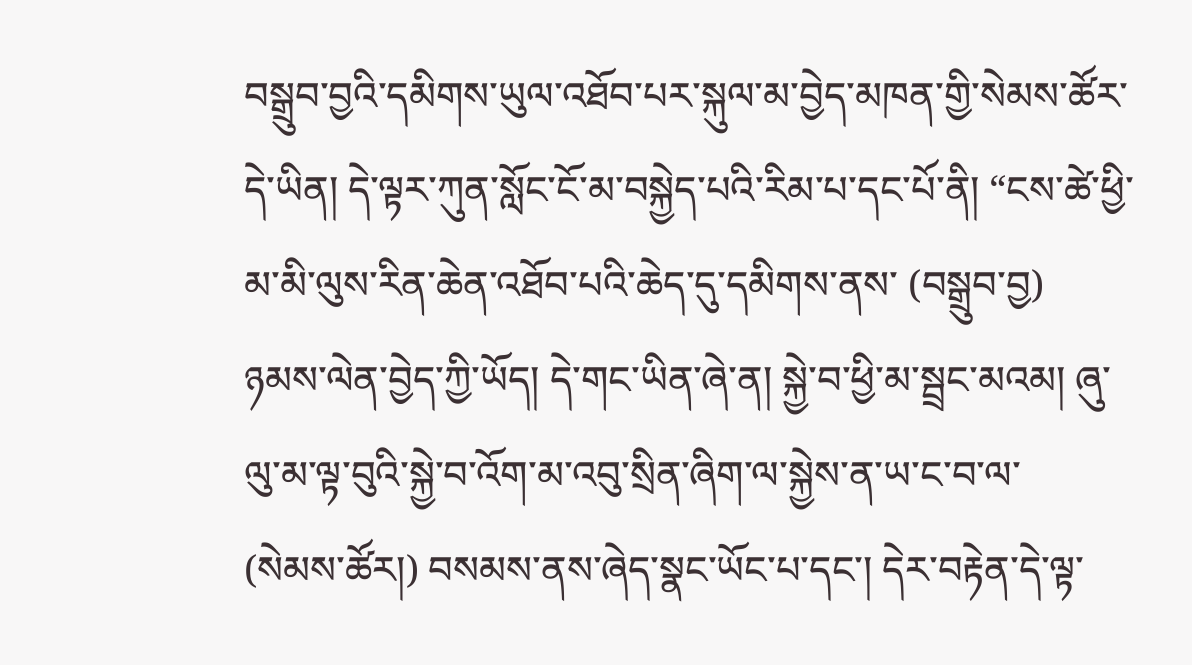བསྒྲུབ་བྱའི་དམིགས་ཡུལ་འཐོབ་པར་སྐུལ་མ་བྱེད་མཁན་གྱི་སེམས་ཚོར་དེ་ཡིན། དེ་ལྟར་ཀུན་སློང་ངོ་མ་བསྐྱེད་པའི་རིམ་པ་དང་པོ་ནི། “ངས་ཚེ་ཕྱི་མ་མི་ལུས་རིན་ཆེན་འཐོབ་པའི་ཆེད་དུ་དམིགས་ནས་ (བསྒྲུབ་བྱ) ཉམས་ལེན་བྱེད་ཀྱི་ཡོད། དེ་གང་ཡིན་ཞེ་ན། སྐྱེ་བ་ཕྱི་མ་སྦྲང་མའམ། ཞུ་ལུ་མ་ལྟ་བུའི་སྐྱེ་བ་འོག་མ་འབུ་སྲིན་ཞིག་ལ་སྐྱེས་ན་ཡ་ང་བ་ལ་ (སེམས་ཚོར།) བསམས་ནས་ཞེད་སྣང་ཡོང་པ་དང་། དེར་བརྟེན་དེ་ལྟ་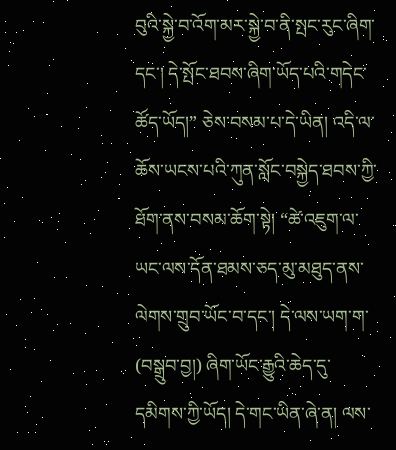བུའི་སྐྱེ་བ་འོག་མར་སྐྱེ་བ་ནི་སྤང་རུང་ཞིག་དང་། དེ་སྤོང་ཐབས་ཞིག་ཡོད་པའི་གདེང་ཚོད་ཡོད།” ཅེས་བསམ་པ་དེ་ཡིན། འདི་ལ་ཆོས་ཡངས་པའི་ཀུན་སློང་བསྐྱེད་ཐབས་ཀྱི་ཐོག་ནས་བསམ་ཆོག་སྟེ། “ཚེ་འཇུག་ལ་ཡང་ལས་དོན་ཐམས་ཅད་མུ་མཐུད་ནས་ལེགས་གྲུབ་ཡོང་བ་དང་། དེ་ལས་ཡག་ག་ (བསྒྲུབ་བྱ།) ཞིག་ཡོང་རྒྱུའི་ཆེད་དུ་དམིགས་ཀྱི་ཡོད། དེ་གང་ཡིན་ཞེ་ན། ལས་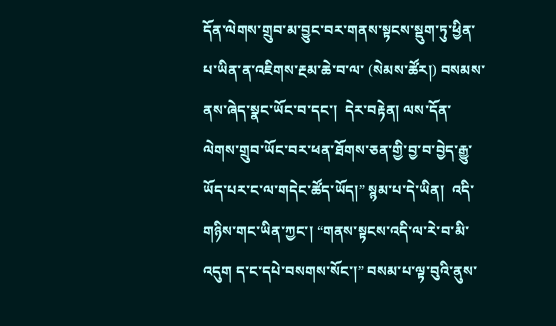དོན་ལེགས་གྲུབ་མ་བྱུང་བར་གནས་སྟངས་སྡུག་ཏུ་ཕྱིན་པ་ཡིན་ན་འཇིགས་རྔམ་ཆེ་བ་ལ་ (སེམས་ཚོར།) བསམས་ནས་ཞེད་སྣང་ཡོང་བ་དང་།  དེར་བརྟེན། ལས་དོན་ལེགས་གྲུབ་ཡོང་བར་ཕན་ཐོགས་ཅན་གྱི་བྱ་བ་བྱེད་རྒྱུ་ཡོད་པར་ང་ལ་གདེང་ཚོད་ཡོད།” སྙམ་པ་དེ་ཡིན།  འདི་གཉིས་གང་ཡིན་ཀྱང་། “གནས་སྟངས་འདི་ལ་རེ་བ་མི་འདུག ད་ང་དཔེ་བསགས་སོང་།” བསམ་པ་ལྟ་བུའི་ནུས་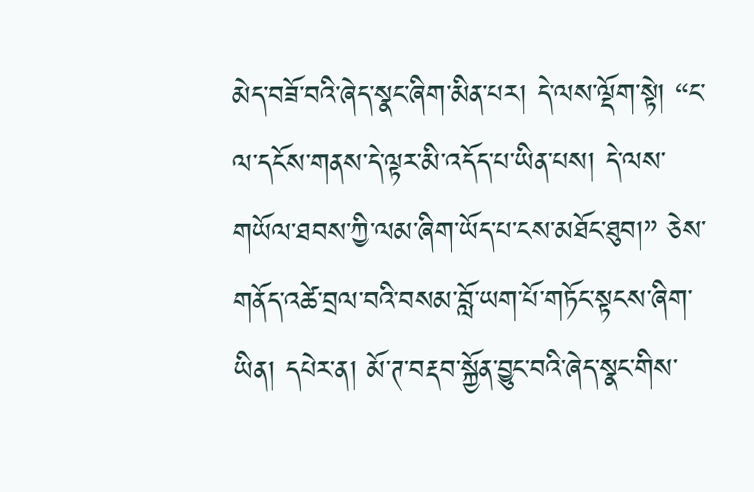མེད་བཟོ་བའི་ཞེད་སྣང་ཞིག་མིན་པར། དེ་ལས་ལྡོག་སྟེ། “ང་ལ་དངོས་གནས་དེ་ལྟར་མི་འདོད་པ་ཡིན་པས། དེ་ལས་གཡོལ་ཐབས་ཀྱི་ལམ་ཞིག་ཡོད་པ་ངས་མཐོང་ཐུབ།” ཅེས་གནོད་འཚེ་བྲལ་བའི་བསམ་བློ་ཡག་པོ་གཏོང་སྟངས་ཞིག་ཡིན། དཔེར་ན། མོ་ཊ་བརྡབ་སྐྱོན་བྱུང་བའི་ཞེད་སྣང་གིས་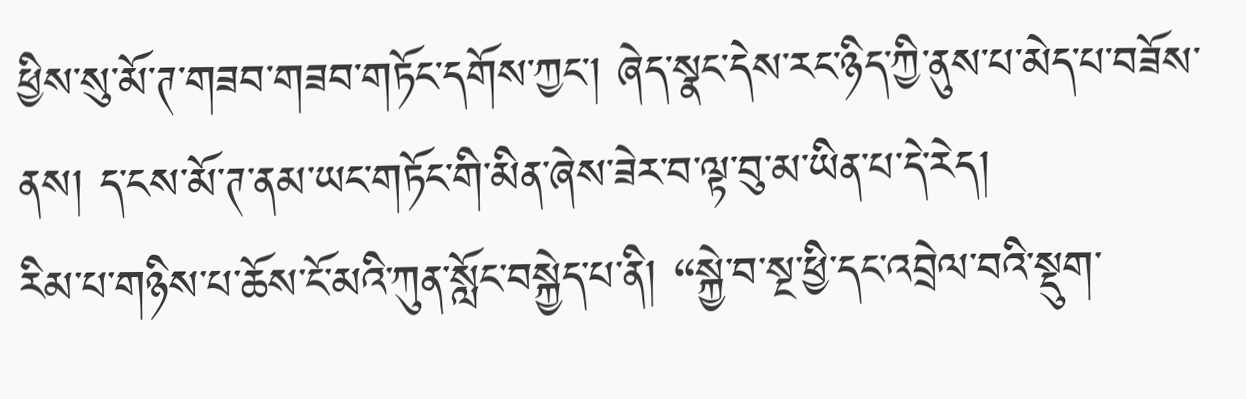ཕྱིས་སུ་མོ་ཊ་གཟབ་གཟབ་གཏོང་དགོས་ཀྱང་། ཞེད་སྣང་དེས་རང་ཉིད་ཀྱི་ནུས་པ་མེད་པ་བཟོས་ནས། ད་ངས་མོ་ཊ་ནམ་ཡང་གཏོང་གི་མིན་ཞེས་ཟེར་བ་ལྟ་བུ་མ་ཡིན་པ་དེ་རེད།
རིམ་པ་གཉིས་པ་ཆོས་ངོ་མའི་ཀུན་སློང་བསྐྱེད་པ་ནི། “སྐྱེ་བ་སྔ་ཕྱི་དང་འབྲེལ་བའི་སྡུག་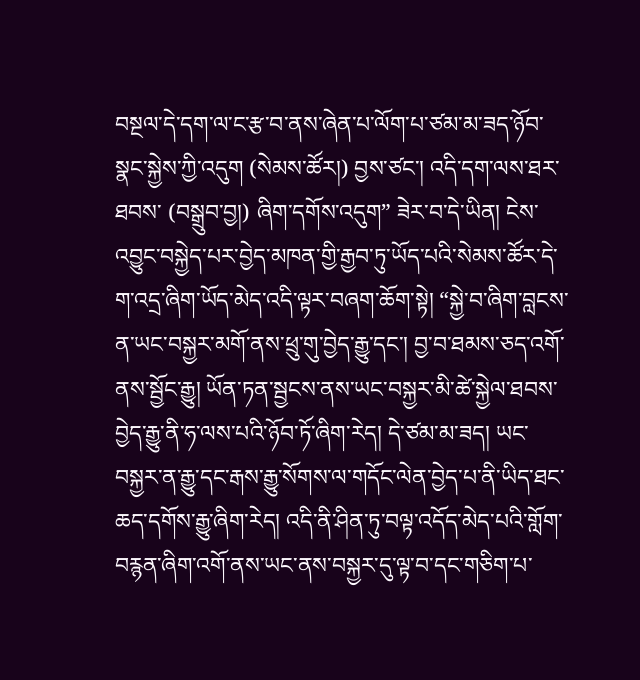བསྔལ་དེ་དག་ལ་ང་རྩ་བ་ནས་ཞེན་པ་ལོག་པ་ཙམ་མ་ཟད་ཉོབ་སྣང་སྐྱེས་ཀྱི་འདུག (སེམས་ཚོར།) བྱས་ཙང་། འདི་དག་ལས་ཐར་ཐབས་ (བསྒྲུབ་བྱ།) ཞིག་དགོས་འདུག” ཟེར་བ་དེ་ཡིན། ངེས་འབྱུང་བསྐྱེད་པར་བྱེད་མཁན་གྱི་རྒྱབ་ཏུ་ཡོད་པའི་སེམས་ཚོར་དེ་ག་འདྲ་ཞིག་ཡོད་མེད་འདི་ལྟར་བཞག་ཆོག་སྟེ། “སྐྱེ་བ་ཞིག་བླངས་ན་ཡང་བསྐྱར་མགོ་ནས་ཕྲུ་གུ་བྱེད་རྒྱུ་དང་། བྱ་བ་ཐམས་ཅད་འགོ་ནས་སྦྱོང་རྒྱུ། ཡོན་ཏན་སྦྱངས་ནས་ཡང་བསྐྱར་མི་ཚེ་སྐྱེལ་ཐབས་བྱེད་རྒྱུ་ནི་ཧ་ལས་པའི་ཉོབ་ཏོ་ཞིག་རེད། དེ་ཙམ་མ་ཟད། ཡང་བསྐྱར་ན་རྒྱུ་དང་རྒས་རྒྱུ་སོགས་ལ་གདོང་ལེན་བྱེད་པ་ནི་ཡིད་ཐང་ཆད་དགོས་རྒྱུ་ཞིག་རེད། འདི་ནི་ཤིན་ཏུ་བལྟ་འདོད་མེད་པའི་གློག་བརྙན་ཞིག་འགོ་ནས་ཡང་ནས་བསྐྱར་དུ་ལྟ་བ་དང་གཅིག་པ་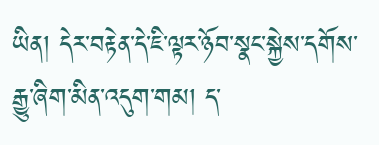ཡིན། དེར་བརྟེན་དེ་ཇི་ལྟར་ཉོབ་སྣང་སྐྱེས་དགོས་རྒྱུ་ཞིག་མིན་འདུག་གམ། ད་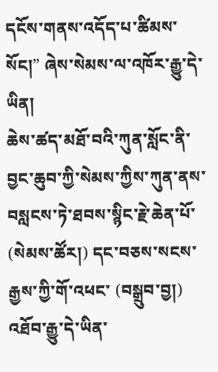དངོས་གནས་འདོད་པ་ཚིམས་སོང།” ཞེས་སེམས་ལ་འཁོར་རྒྱུ་དེ་ཡིན།
ཆེས་ཚད་མཐོ་བའི་ཀུན་སློང་ནི་བྱང་ཆུབ་ཀྱི་སེམས་ཀྱིས་ཀུན་ནས་བསླངས་ཏེ་ཐབས་སྙིང་རྗེ་ཆེན་པོ་ (སེམས་ཚོར།) དང་བཅས་སངས་རྒྱས་ཀྱི་གོ་འཕང་ (བསྒྲུབ་བྱ།) འཐོབ་རྒྱུ་དེ་ཡིན་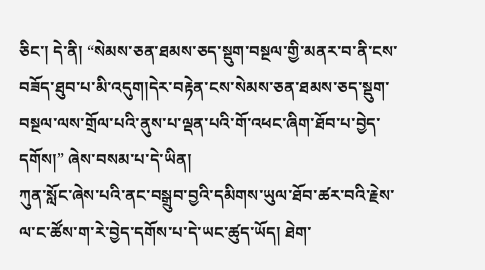ཅིང་། དེ་ནི། “སེམས་ཅན་ཐམས་ཅད་སྡུག་བསྔལ་གྱི་མནར་བ་ནི་ངས་བཟོད་ཐུབ་པ་མི་འདུག།དེར་བརྟེན་ངས་སེམས་ཅན་ཐམས་ཅད་སྡུག་བསྔལ་ལས་གྲོལ་པའི་ནུས་པ་ལྡན་པའི་གོ་འཕང་ཞིག་ཐོབ་པ་བྱེད་དགོས།” ཞེས་བསམ་པ་དེ་ཡིན།
ཀུན་སློང་ཞེས་པའི་ནང་བསྒྲུབ་བྱའི་དམིགས་ཡུལ་ཐོབ་ཚར་བའི་རྗེས་ལ་ང་ཚོས་ག་རེ་བྱེད་དགོས་པ་དེ་ཡང་ཚུད་ཡོད། ཐེག་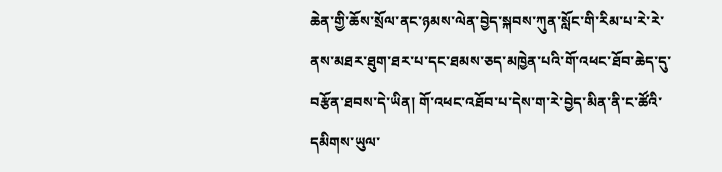ཆེན་གྱི་ཆོས་སྲོལ་ནང་ཉམས་ལེན་བྱེད་སྐབས་ཀུན་སློང་གི་རིམ་པ་རེ་རེ་ནས་མཐར་ཐུག་ཐར་པ་དང་ཐམས་ཅད་མཁྱེན་པའི་གོ་འཕང་ཐོབ་ཆེད་དུ་བརྩོན་ཐབས་དེ་ཡིན། གོ་འཕང་འཐོབ་པ་དེས་ག་རེ་བྱེད་མིན་ནི་ང་ཚོའི་དམིགས་ཡུལ་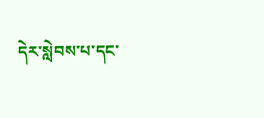དེར་སླེབས་པ་དང་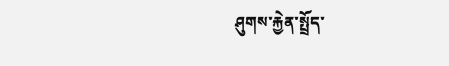ཤུགས་རྐྱེན་སྤྲོད་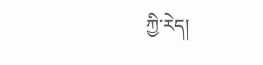ཀྱི་རེད།